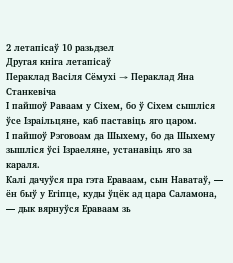2 летапісаў 10 разьдзел
Другая кніга летапісаў
Пераклад Васіля Сёмухі → Пераклад Яна Станкевіча
І пайшоў Раваам у Сіхем, бо ў Сіхем сышліся ўсе Ізраільцяне, каб паставіць яго царом.
І пайшоў Рэговоам да Шыхему, бо да Шыхему зышліся ўсі Ізраеляне, устанавіць яго за караля.
Калі дачуўся пра гэта Ераваам, сын Наватаў, — ён быў у Егіпце, куды ўцёк ад цара Саламона, — дык вярнуўся Ераваам зь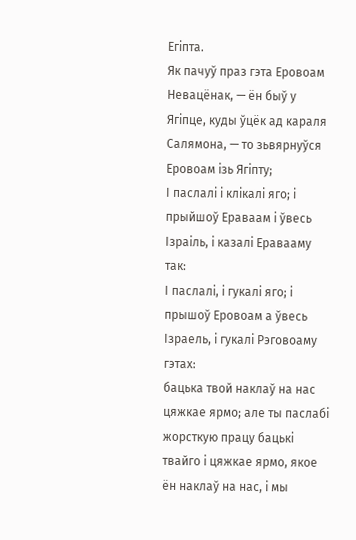Егіпта.
Як пачуў праз гэта Еровоам Невацёнак, — ён быў у Ягіпце, куды ўцёк ад караля Салямона, — то зьвярнуўся Еровоам ізь Ягіпту;
І паслалі і клікалі яго; і прыйшоў Ераваам і ўвесь Ізраіль, і казалі Еравааму так:
І паслалі, і гукалі яго; і прышоў Еровоам а ўвесь Ізраель, і гукалі Рэговоаму гэтах:
бацька твой наклаў на нас цяжкае ярмо; але ты паслабі жорсткую працу бацькі твайго і цяжкае ярмо, якое ён наклаў на нас, і мы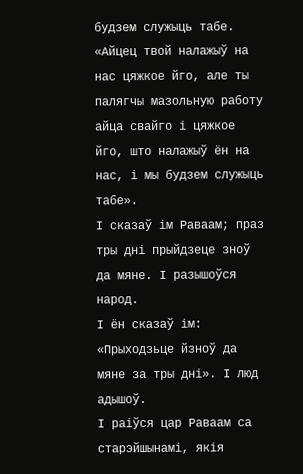будзем служыць табе.
«Айцец твой налажыў на нас цяжкое йго, але ты палягчы мазольную работу айца свайго і цяжкое йго, што налажыў ён на нас, і мы будзем служыць табе».
І сказаў ім Раваам; праз тры дні прыйдзеце зноў да мяне. І разышоўся народ.
І ён сказаў ім: «Прыходзьце йзноў да мяне за тры дні». І люд адышоў.
І раіўся цар Раваам са старэйшынамі, якія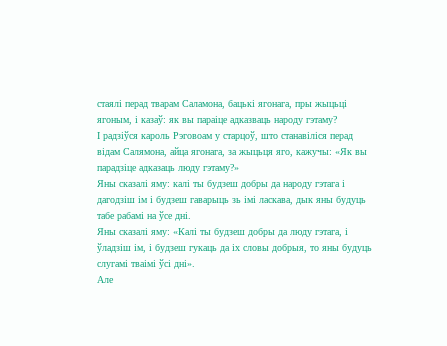стаялі перад тварам Саламона, бацькі ягонага, пры жыцьці ягоным, і казаў: як вы параіце адказваць народу гэтаму?
І радзіўся кароль Рэговоам у старцоў, што станавіліся перад відам Салямона, айца ягонага, за жыцьця яго, кажучы: «Як вы парадзіце адказаць люду гэтаму?»
Яны сказалі яму: калі ты будзеш добры да народу гэтага і дагодзіш ім і будзеш гаварыць зь імі ласкава, дык яны будуць табе рабамі на ўсе дні.
Яны сказалі яму: «Калі ты будзеш добры да люду гэтага, і ўладзіш ім, і будзеш гукаць да іх словы добрыя, то яны будуць слугамі тваімі ўсі дні».
Але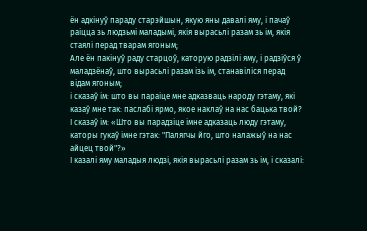ён адкінуў параду старэйшын, якую яны давалі яму, і пачаў раіцца зь людзьмі маладымі, якія вырасьлі разам зь ім, якія стаялі перад тварам ягоным;
Але ён пакінуў раду старцоў, каторую радзілі яму, і радзіўся ў маладзёнаў, што вырасьлі разам ізь ім, станавіліся перад відам ягоным;
і сказаў ім: што вы параіце мне адказваць народу гэтаму, які казаў мне так: паслабі ярмо, якое наклаў на нас бацька твой?
І сказаў ім: «Што вы парадзіце імне адказаць люду гэтаму, каторы гукаў імне гэтак: "Палягчы йго, што налажыў на нас айцец твой"?»
І казалі яму маладыя людзі, якія вырасьлі разам зь ім, і сказалі: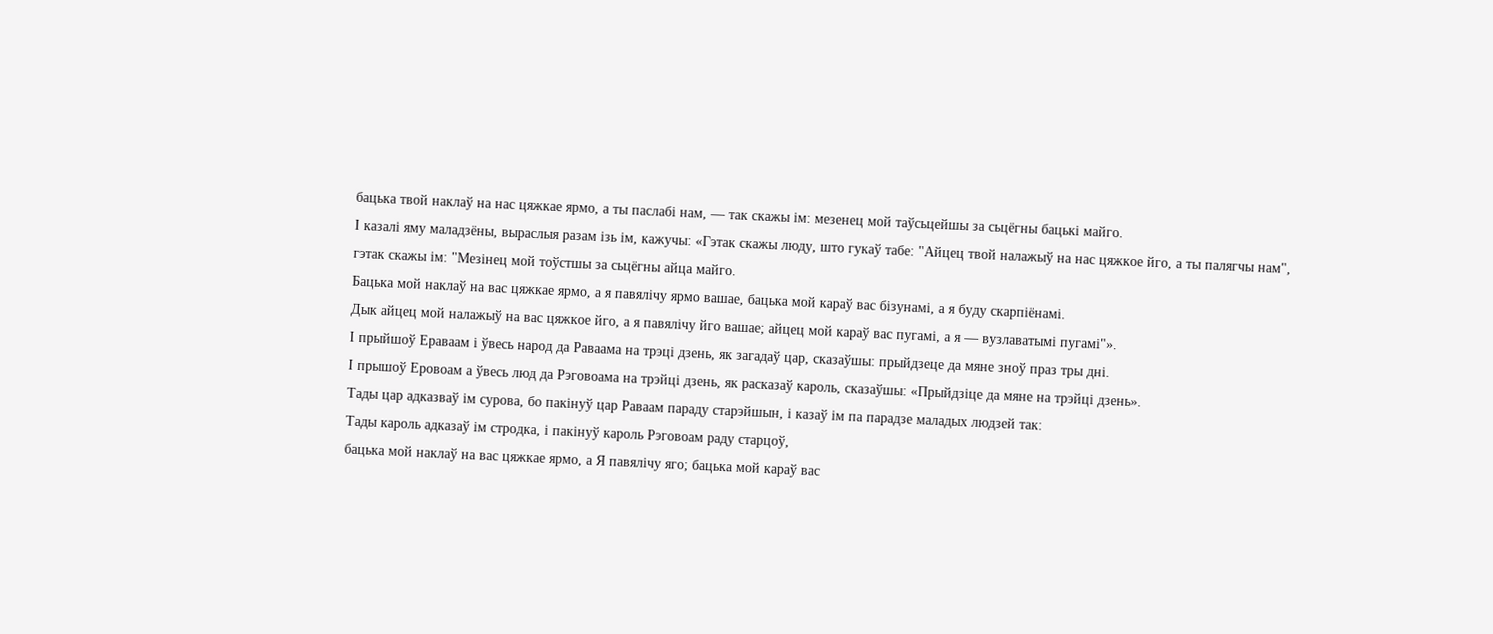бацька твой наклаў на нас цяжкае ярмо, а ты паслабі нам, — так скажы ім: мезенец мой таўсьцейшы за сьцёгны бацькі майго.
І казалі яму маладзёны, выраслыя разам ізь ім, кажучы: «Гэтак скажы люду, што гукаў табе: "Айцец твой налажыў на нас цяжкое йго, а ты палягчы нам", гэтак скажы ім: "Мезінец мой тоўстшы за сьцёгны айца майго.
Бацька мой наклаў на вас цяжкае ярмо, а я павялічу ярмо вашае, бацька мой караў вас бізунамі, а я буду скарпіёнамі.
Дык айцец мой налажыў на вас цяжкое йго, а я павялічу йго вашае; айцец мой караў вас пугамі, а я — вузлаватымі пугамі"».
І прыйшоў Ераваам і ўвесь народ да Раваама на трэці дзень, як загадаў цар, сказаўшы: прыйдзеце да мяне зноў праз тры дні.
І прышоў Еровоам а ўвесь люд да Рэговоама на трэйці дзень, як расказаў кароль, сказаўшы: «Прыйдзіце да мяне на трэйці дзень».
Тады цар адказваў ім сурова, бо пакінуў цар Раваам параду старэйшын, і казаў ім па парадзе маладых людзей так:
Тады кароль адказаў ім стродка, і пакінуў кароль Рэговоам раду старцоў,
бацька мой наклаў на вас цяжкае ярмо, а Я павялічу яго; бацька мой караў вас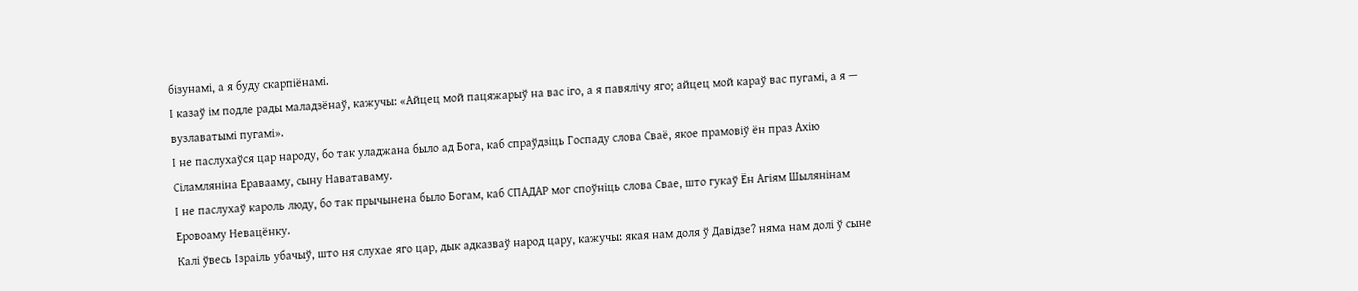бізунамі, а я буду скарпіёнамі.
І казаў ім подле рады маладзёнаў, кажучы: «Айцец мой пацяжарыў на вас іго, а я павялічу яго; айцец мой караў вас пугамі, а я — вузлаватымі пугамі».
І не паслухаўся цар народу, бо так уладжана было ад Бога, каб спраўдзіць Госпаду слова Сваё, якое прамовіў ён праз Ахію Сіламляніна Еравааму, сыну Наватаваму.
І не паслухаў кароль люду, бо так прычынена было Богам, каб СПАДАР мог споўніць слова Свае, што гукаў Ён Агіям Шылянінам Еровоаму Невацёнку.
Калі ўвесь Ізраіль убачыў, што ня слухае яго цар, дык адказваў народ цару, кажучы: якая нам доля ў Давідзе? няма нам долі ў сыне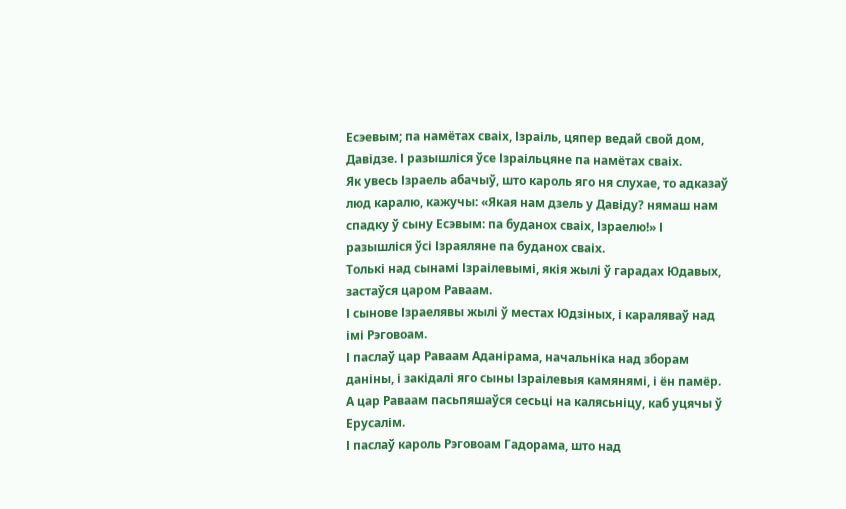Есэевым; па намётах сваіх, Ізраіль, цяпер ведай свой дом, Давідзе. І разышліся ўсе Ізраільцяне па намётах сваіх.
Як увесь Ізраель абачыў, што кароль яго ня слухае, то адказаў люд каралю, кажучы: «Якая нам дзель у Давіду? нямаш нам спадку ў сыну Есэвым: па буданох сваіх, Ізраелю!» І разышліся ўсі Ізраяляне па буданох сваіх.
Толькі над сынамі Ізраілевымі, якія жылі ў гарадах Юдавых, застаўся царом Раваам.
І сынове Ізраелявы жылі ў местах Юдзіных, і караляваў над імі Рэговоам.
І паслаў цар Раваам Аданірама, начальніка над зборам даніны, і закідалі яго сыны Ізраілевыя камянямі, і ён памёр. А цар Раваам пасьпяшаўся сесьці на калясьніцу, каб уцячы ў Ерусалім.
І паслаў кароль Рэговоам Гадорама, што над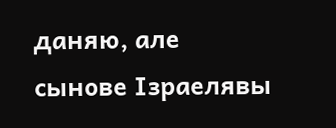даняю, але сынове Ізраелявы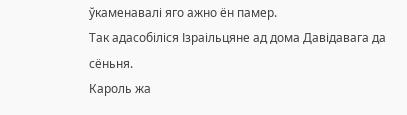ўкаменавалі яго ажно ён памер.
Так адасобіліся Ізраільцяне ад дома Давідавага да сёньня.
Кароль жа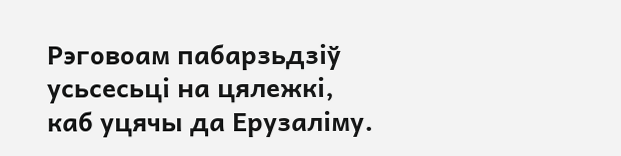Рэговоам пабарзьдзіў усьсесьці на цялежкі, каб уцячы да Ерузаліму.